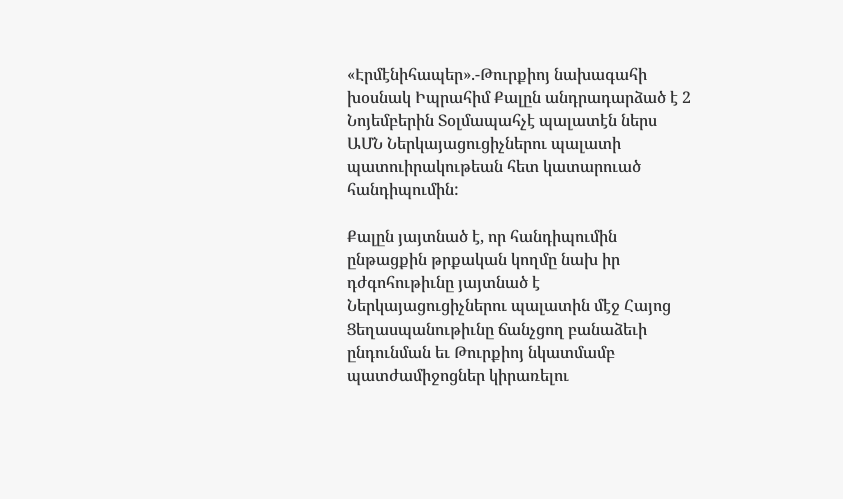«Էրմէնիհապեր».-Թուրքիոյ նախագահի խօսնակ Իպրահիմ Քալըն անդրադարձած է 2 Նոյեմբերին Տօլմապահչէ պալատէն ներս ԱՄՆ Ներկայացուցիչներու պալատի պատուիրակութեան հետ կատարուած հանդիպումին:

Քալըն յայտնած է, որ հանդիպումին ընթացքին թրքական կողմը նախ իր դժգոհութիւնը յայտնած է Ներկայացուցիչներու պալատին մէջ Հայոց Ցեղասպանութիւնը ճանչցող բանաձեւի ընդունման եւ Թուրքիոյ նկատմամբ պատժամիջոցներ կիրառելու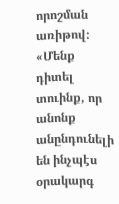որոշման առիթով:
«Մենք դիտել տուինք, որ անոնք անընդունելի են ինչպէս օրակարգ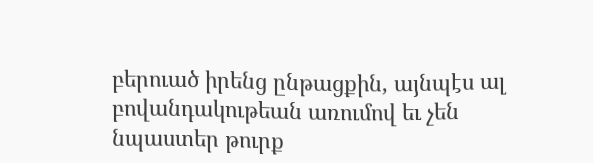բերուած իրենց ընթացքին, այնպէս ալ բովանդակութեան առումով եւ չեն նպաստեր թուրք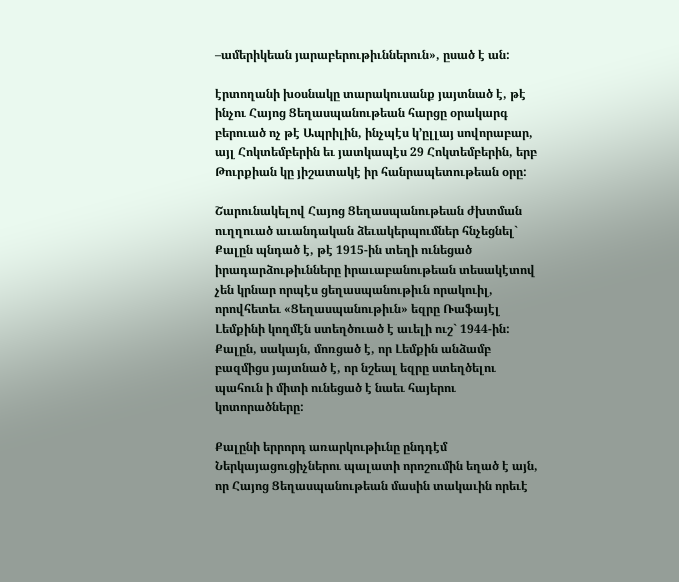–ամերիկեան յարաբերութիւններուն», ըսած է ան:

էրտողանի խօսնակը տարակուսանք յայտնած է, թէ ինչու Հայոց Ցեղասպանութեան հարցը օրակարգ բերուած ոչ թէ Ապրիլին, ինչպէս կ’ըլլայ սովորաբար, այլ Հոկտեմբերին եւ յատկապէս 29 Հոկտեմբերին, երբ Թուրքիան կը յիշատակէ իր հանրապետութեան օրը:

Շարունակելով Հայոց Ցեղասպանութեան ժխտման ուղղուած աւանդական ձեւակերպումներ հնչեցնել` Քալըն պնդած է, թէ 1915-ին տեղի ունեցած իրադարձութիւնները իրաւաբանութեան տեսակէտով չեն կրնար որպէս ցեղասպանութիւն որակուիլ, որովհետեւ «Ցեղասպանութիւն» եզրը Ռաֆայէլ Լեմքինի կողմէն ստեղծուած է աւելի ուշ` 1944-ին: Քալըն, սակայն, մոռցած է, որ Լեմքին անձամբ բազմիցս յայտնած է, որ նշեալ եզրը ստեղծելու պահուն ի միտի ունեցած է նաեւ հայերու կոտորածները:

Քալընի երրորդ առարկութիւնը ընդդէմ Ներկայացուցիչներու պալատի որոշումին եղած է այն, որ Հայոց Ցեղասպանութեան մասին տակաւին որեւէ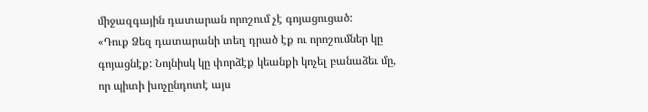միջազգային դատարան որոշում չէ գոյացուցած:
«Դուք Ձեզ դատարանի տեղ դրած էք ու որոշումներ կը գոյացնէք: Նոյնիսկ կը փորձէք կեանքի կոչել բանաձեւ մը, որ պիտի խոչընդոտէ այս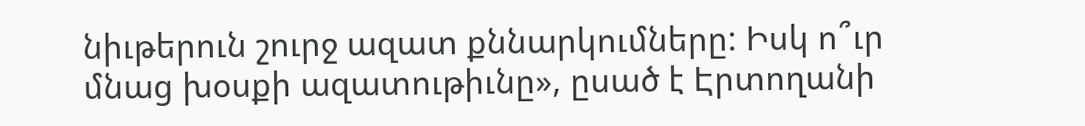նիւթերուն շուրջ ազատ քննարկումները: Իսկ ո՞ւր մնաց խօսքի ազատութիւնը», ըսած է Էրտողանի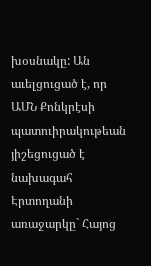խօսնակը: Ան աւելցուցած է, որ ԱՄՆ Քոնկրէսի պատուիրակութեան յիշեցուցած է նախագահ Էրտողանի առաջարկը` Հայոց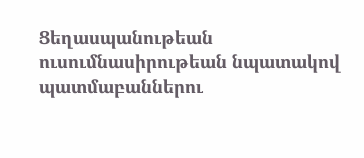Ցեղասպանութեան ուսումնասիրութեան նպատակով պատմաբաններու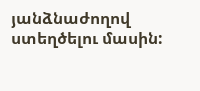յանձնաժողով ստեղծելու մասին: